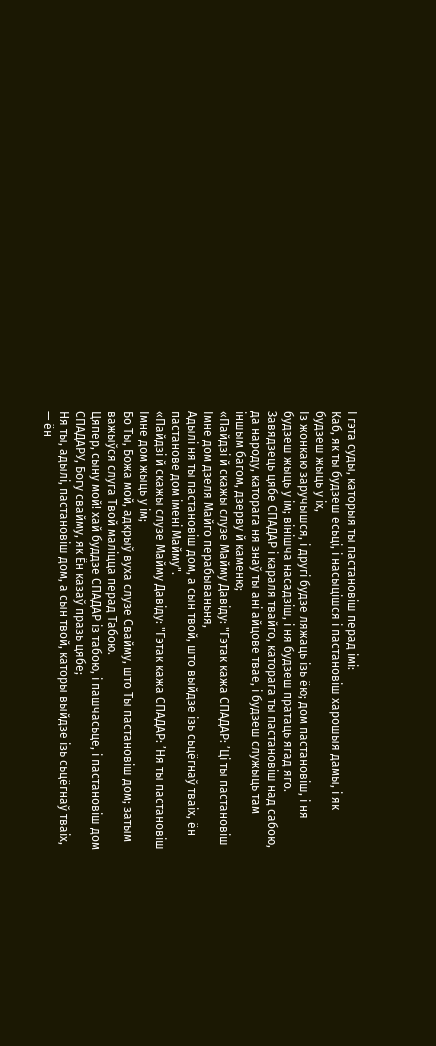І гэта суды, каторыя ты пастановіш перад імі:
Каб, як ты будзеш есьці, і насыцішся і пастановіш харошыя дамы, і як будзеш жыць у іх,
Із жонкаю заручышся, і другі будзе ляжаць ізь ёю; дом пастановіш, і ня будзеш жыць у ім; вінішча насадзіш, і ня будзеш пратаць ягад яго.
Завядзець цябе СПАДАР і караля твайго, каторага ты пастановіш над сабою, да народу, каторага ня знаў ты ані айцове твае, і будзеш служыць там іншым багом, дзерву й каменю;
«Пайдзі й скажы слузе Майму Давіду: "Гэтак кажа СПАДАР: ’Ці ты пастановіш Імне дом дзеля Майго перабываньня,
Адылі ня ты пастановіш дом, а сын твой, што выйдзе ізь сьцёгнаў тваіх, ён пастанове дом імені Майму".
«Пайдзі й скажы слузе Майму Давіду: "Гэтак кажа СПАДАР: ’Ня ты пастановіш Імне дом жыць у ім;
Бо Ты, Божа мой, адкрыў вуха слузе Свайму, што Ты пастановіш дом; затым важыўся слуга Твой маліцца перад Табою.
Цяпер, сыну мой! хай буддзе СПАДАР із табою, і пашчасьце, і пастановіш дом СПАДАРУ, Богу свайму, як Ён казаў празь цябе;
Ня ты, адылі, пастановіш дом, а сын твой, каторы выйдзе ізь сьцёгнаў тваіх, — ён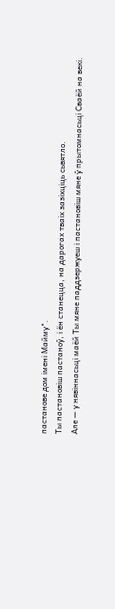пастанове дом імені Майму".
Ты пастановіш пастаноў, і ён станецца, на дарогах тваіх зазіхціць сьвятло.
Але — у нявіннасьці маёй Ты мяне паддзержуеш і пастановіш мяне ў прытомнасьці Сваёй на векі.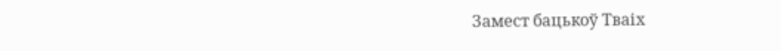Замест бацькоў Тваіх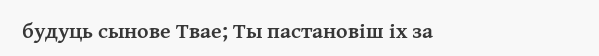будуць сынове Твае; Ты пастановіш іх за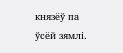князёў па ўсёй зямлі.